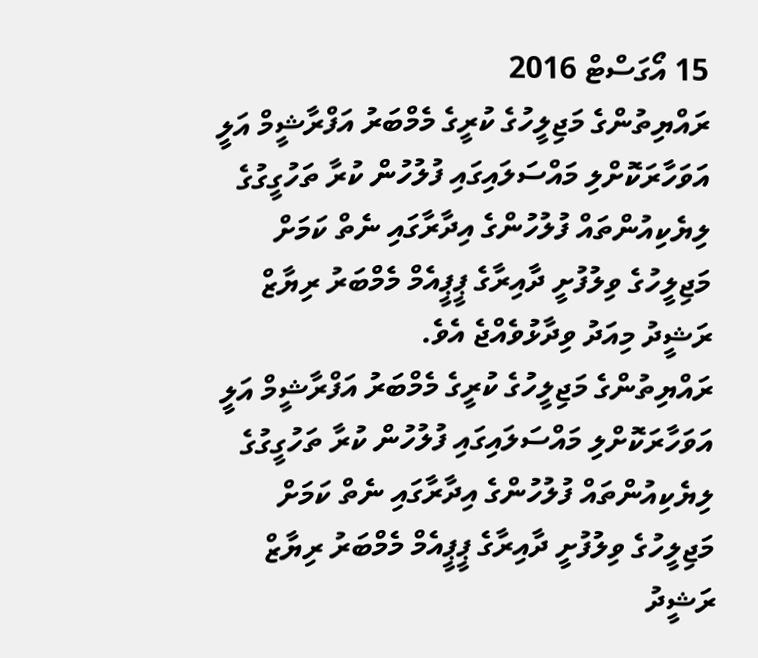15 އޯގަސްޓް 2016
ރައްޔިތުންގެ މަޖިލީހުގެ ކުރީގެ މެމްބަރު އަފްރާޝީމް އަލީ އަވަހާރަކޮށްލި މައްސަލައިގައި ފުލުހުން ކުރާ ތަހުގީގުގެ ލިޔެކިއުންތައް ފުލުހުންގެ އިދާރާގައި ނެތް ކަމަށް މަޖިލީހުގެ ވިލުފުށީ ދާއިރާގެ ޕީޕީއެމް މެމްބަރު ރިޔާޒް ރަޝީދު މިއަދު ވިދާޅުވެއްޖެ އެވެ.
ރައްޔިތުންގެ މަޖިލީހުގެ ކުރީގެ މެމްބަރު އަފްރާޝީމް އަލީ އަވަހާރަކޮށްލި މައްސަލައިގައި ފުލުހުން ކުރާ ތަހުގީގުގެ ލިޔެކިއުންތައް ފުލުހުންގެ އިދާރާގައި ނެތް ކަމަށް މަޖިލީހުގެ ވިލުފުށީ ދާއިރާގެ ޕީޕީއެމް މެމްބަރު ރިޔާޒް ރަޝީދު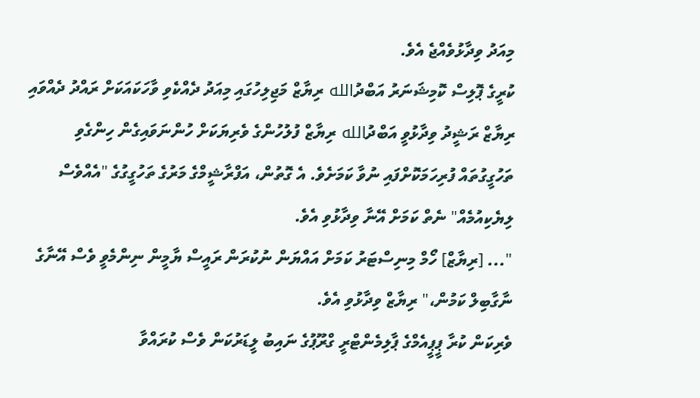މިއަދު ވިދާޅުވެއްޖެ އެވެ.
ކުރީގެ ޕޮލިސް ކޮމިޝަނަރު އަބްދުالله ރިޔާޒް މަޖިލިހުގައި މިއަދު ދެއްކެވި ވާހަކައަކަށް ރައްދު ދެއްވައި ރިޔާޒް ރަޝީދު ވިދާޅުވީ އަބްދުالله ރިޔާޒް ފުލުހުންގެ ވެރިޔަކަށް ހުންނަވައިގެން ހިންގެވި ތަހުގީގުތައް ފުރިހަމަކޮށްފައި ނުވާ ކަމަށެވެ. އެ ގޮތުން، އަފްރާޝީމްގެ މަރުގެ ތަހުގީގުގެ "އެއްވެސް ލިޔެކިއުމެއް" ނެތް ކަމަށް އޭނާ ވިދާޅުވި އެވެ.
"... [ރިޔާޒް] ހޯމް މިނިސްޓަރު ކަމަށް އައްޔަން ނުކުރަން ރައީސް ޔާމީން ނިންމެވީ ވެސް އޭނާގެ ނާގާބިލް ކަމުން،" ރިޔާޒް ވިދާޅުވި އެވެ.
ވެރިކަން ކުރާ ޕީޕީއެމްގެ ޕާލިމެންޓްރީ ގްރޫޕުގެ ނައިބު ލީޑަރުކަން ވެސް ކުރައްވާ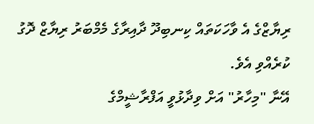ރިޔާޒްގެ އެ ވާހަކަތައް ކިނބިދޫ ދާއިރާގެ މެމްބަރު ރިޔާޒް ދޮގު ކުރެއްވި އެވެ.
އޭނާ "މިހާރު" އަށް ވިދާޅުވީ އަފްރާޝީމްގެ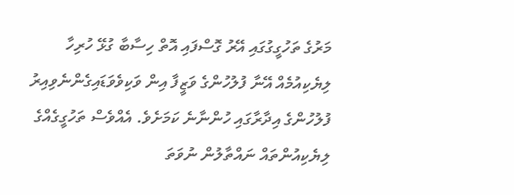މަރުގެ ތަހުގީގުގައި އޭރު ގޮސްފައި އޮތް ހިސާބާ ގުޅޭ ހުރިހާ ލިޔެކިއުމެއް އޭނާ ފުލުހުންގެ ވަޒީފާ އިން ވަކިވެވަޑައިގެންނެވިއިރު ފުލުހުންގެ އިދާރާގައި ހުންނާނެ ކަމަށެވެ. އެއްވެސް ތަހުގީގެއްގެ ލިޔެކިއުންތައް ނައްތާލުން ނުވަތަ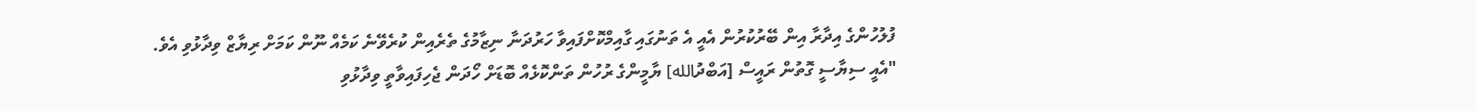ފުލުހުންގެ އިދާރާ އިން ބޭރުކުރުން އެއީ އެ ތަނުގައި ގާއިމްކޮށްފައިވާ ހަރުދަނާ ނިޒާމުގެ ތެރެއިން ކުރެވޭނެ ކަމެއް ނޫން ކަމަށް ރިޔާޒް ވިދާޅުވި އެވެ.
"އެއީ ސިޔާސީ ގޮތުން ރައީސް [އަބްދުالله] ޔާމީންގެ ރުހުން ތަންކޮޅެއް ބޮޑަށް ހޯދަން ޖެހިފައިވާތީ ވިދާޅުވި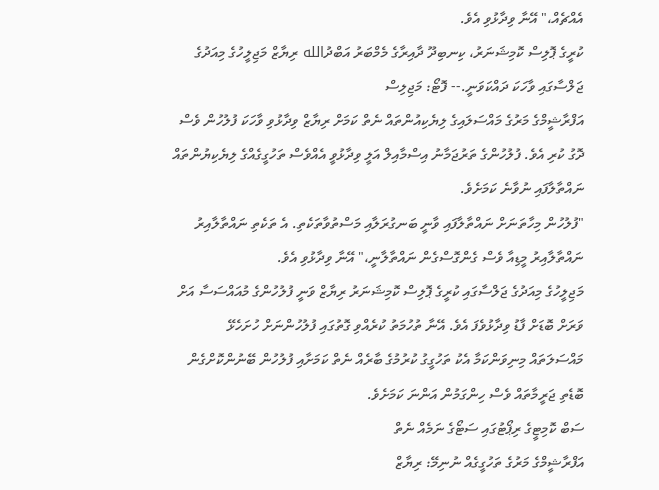އެއްޗެއް،" އޭނާ ވިދާޅުވި އެވެ.
ކުރީގެ ޕޮލިސް ކޮމިޝަނަރު، ކިނބިދޫ ދާއިރާގެ މެމްބަރު އަބްދުالله ރިޔާޒް މަޖިލީހުގެ މިއަދުގެ ޖަލްސާގައި ވާހަކަ ދައްކަވަނީ.-- ފޮޓޯ: މަޖިލިސް
އަފްރާޝީމްގެ މަރުގެ މައްސަލައިގެ ލިޔެކިއުންތައް ނެތް ކަމަށް ރިޔާޒް ވިދާޅުވި ވާހަކަ ފުލުހުން ވެސް ދޮގު ކުރި އެވެ. ފުލުހުންގެ ތަރުޖަމާނު އިސްމާއިލް އަލީ ވިދާޅުވީ އެއްވެސް ތަހުގީގެއްގެ ލިޔެކިޔުންތައް ނައްތާލާފައި ނުވާނެ ކަމަށެވެ.
"ފުލުހުން މިހާތަނަށް ނައްތާލާފައި ވާނީ ބަނގުރަލާއި މަސްތުވާތަކެތި. އެ ތަކެތި ނައްތާލާއިރު ނައްތާލާއިރު މީޑިއާ ވެސް ގެންގޮސްގެން ނައްތާލާނީ،" އޭނާ ވިދާޅުވި އެވެ.
މަޖިލީހުގެ މިއަދުގެ ޖަލްސާގައި ކުރީގެ ޕޮލިސް ކޮމިޝަނަރު ރިޔާޒް ވަނީ ފުލުހުންގެ މުއައްސަސާ އަށް ވަރަށް ބޮޑަށް ފާޑު ވިދާޅުވެފަ އެވެ. އޭނާ ތުހުމަތު ކުރެއްވި ގޮތުގައި ފުލުހުންނަށް ހުށަހެޅޭ މައްސަލަތައް މިނިވަންކަމާ އެކު ތަހުގީގު ކުރުމުގެ ބާރެއް ނެތް ކަމަށާއި ފުލުހުން ބޭނުންކޮށްގެން ބޮޑެތި ޖަރީމާތައް ވެސް ހިންގަމުން އަންނަ ކަމަށެވެ.
ސަބް ކޮމިޓީގެ ރިޕޯޓުގައި ސަޓޯގެ ނަމެއް ނެތް
އަފްރާޝީމްގެ މަރުގެ ތަހުގީގެއް ނުނިމޭ: ރިޔާޒް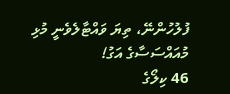ފުލުހުންނޭ، ތިޔަ ވައްޓާލެވެނީ މުޅި މުއައްސަސާގެ އަގު!
46 ކިލޯގެ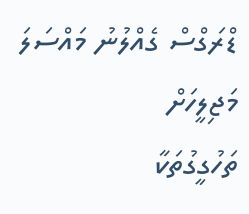ޑްރަގްސް ގެއްލުނު މައްސަލަ މަޖިލީހަށް
ތަހުގީގުތަކާ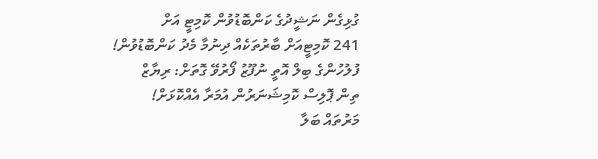ގުޅިގެން ނަޝީދުގެ ކަންބޮޑުވުން ކޮމިޓީ އަށް
241 ކޮމިޓީއަށް ބާރުތަކެއް ދިނުމާ މެދު ކަންބޮޑުވުން!
ފުލުހުންގެ ބިލް އޮތީ ނުފޫޒު ފޯރުވޭ ގޮތަށް: ރިޔާޒް
ތިން ޕޮލިސް ކޮމިޝަނަރުން އުމަރާ އެއްކޮޅަށް!
މަރުތައް ބަލާ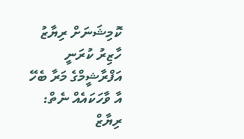ކޮމިޝަނަށް ރިޔާޒު ހާޒިރު ކުރަނީ
އަފްރާޝީމްގެ މަރާ ބެހޭ އާ ވާހަކައެއް ނެތް: ރިޔާޒް